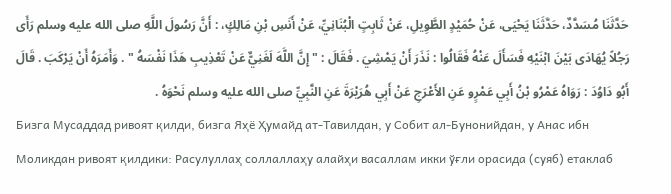حَدَّثَنَا مُسَدَّدٌ، حَدَّثَنَا يَحْيَى، عَنْ حُمَيْدٍ الطَّوِيلِ، عَنْ ثَابِتٍ الْبُنَانِيِّ، عَنْ أَنَسِ بْنِ مَالِكٍ، : أَنَّ رَسُولَ اللَّهِ صلى الله عليه وسلم رَأَى رَجُلاً يُهَادَى بَيْنَ ابْنَيْهِ فَسَأَلَ عَنْهُ فَقَالُوا : نَذَرَ أَنْ يَمْشِيَ . فَقَالَ : " إِنَّ اللَّهَ لَغَنِيٌّ عَنْ تَعْذِيبِ هَذَا نَفْسَهُ " . وَأَمَرَهُ أَنْ يَرْكَبَ . قَالَ أَبُو دَاوُدَ : رَوَاهُ عَمْرُو بْنُ أَبِي عَمْرٍو عَنِ الأَعْرَجِ عَنْ أَبِي هُرَيْرَةَ عَنِ النَّبِيِّ صلى الله عليه وسلم نَحْوَهُ .
Бизга Мусаддад ривоят қилди, бизга Яҳё Ҳумайд ат-Тавилдан, у Собит ал-Бунонийдан, у Анас ибн Моликдан ривоят қилдики: Расулуллаҳ соллаллаҳу алайҳи васаллам икки ўғли орасида (суяб) етаклаб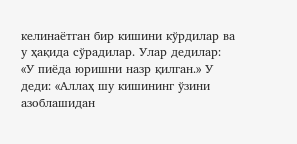келинаётган бир кишини кўрдилар ва у ҳақида сўрадилар. Улар дедилар: «У пиёда юришни назр қилган.» У деди: «Аллаҳ шу кишининг ўзини азоблашидан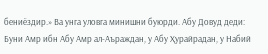бениёздир.» Ва унга уловга минишни буюрди. Абу Довуд деди: Буни Амр ибн Абу Амр ал-Аъраждан, у Абу Ҳурайрадан, у Набий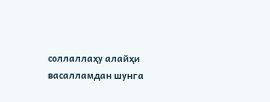соллаллаҳу алайҳи васалламдан шунга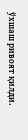ўхшаш ривоят қилди.